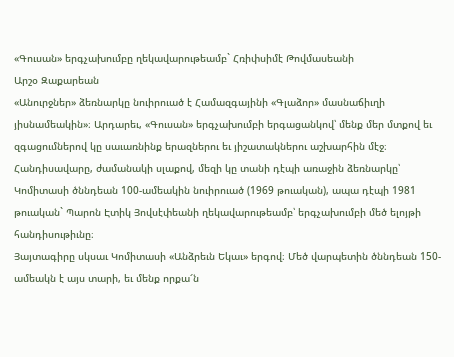«Գուսան» երգչախումբը ղեկավարութեամբ` Հռիփսիմէ Թովմասեանի
Արշօ Զաքարեան
«Անուրջներ» ձեռնարկը նուիրուած է Համազգայինի «Գլաձոր» մասնաճիւղի յիսնամեակին»։ Արդարեւ, «Գուսան» երգչախումբի երգացանկով՝ մենք մեր մտքով եւ զգացումներով կը սաւառնինք երազներու եւ յիշատակներու աշխարհին մէջ։ Հանդիսավարը, ժամանակի սլաքով, մեզի կը տանի դէպի առաջին ձեռնարկը՝ Կոմիտասի ծննդեան 100-ամեակին նուիրուած (1969 թուական), ապա դէպի 1981 թուական` Պարոն Էտիկ Յովսէփեանի ղեկավարութեամբ՝ երգչախումբի մեծ ելոյթի հանդիսութիւնը։
Յայտագիրը սկսաւ Կոմիտասի «Անձրեւն Եկաւ» երգով։ Մեծ վարպետին ծննդեան 150-ամեակն է այս տարի, եւ մենք որքա՜ն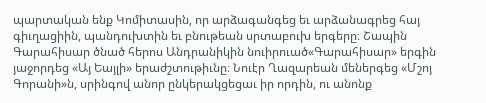պարտական ենք Կոմիտասին, որ արձագանգեց եւ արձանագրեց հայ գիւղացիին, պանդուխտին եւ բնութեան սրտաբուխ երգերը։ Շապին Գարահիսար ծնած հերոս Անդրանիկին նուիրուած«Գարահիսար» երգին յաջորդեց «Այ Եայլի» երաժշտութիւնը։ Նուէր Ղազարեան մեներգեց «Մշոյ Գորանի»ն, սրինգով անոր ընկերակցեցաւ իր որդին, ու անոնք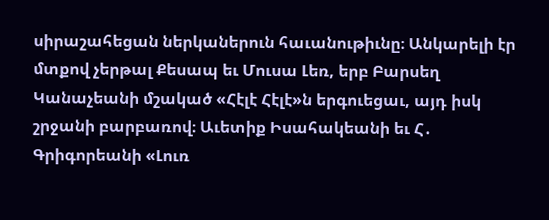սիրաշահեցան ներկաներուն հաւանութիւնը։ Անկարելի էր մտքով չերթալ Քեսապ եւ Մուսա Լեռ, երբ Բարսեղ Կանաչեանի մշակած «Հէլէ Հէլէ»ն երգուեցաւ, այդ իսկ շրջանի բարբառով։ Աւետիք Իսահակեանի եւ Հ․ Գրիգորեանի «Լուռ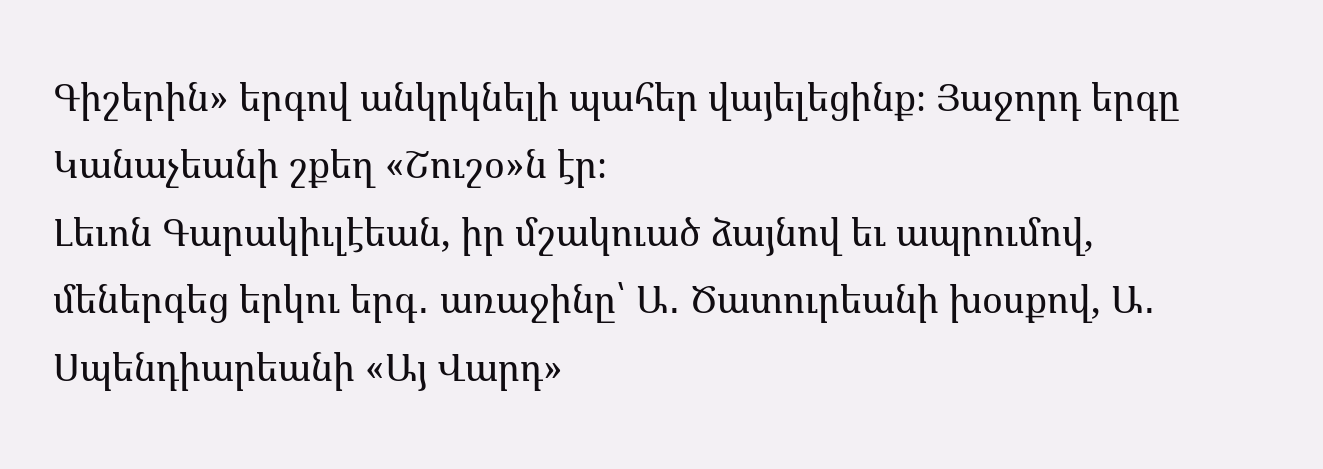Գիշերին» երգով անկրկնելի պահեր վայելեցինք։ Յաջորդ երգը Կանաչեանի շքեղ «Շուշօ»ն էր։
Լեւոն Գարակիւլէեան, իր մշակուած ձայնով եւ ապրումով, մեներգեց երկու երգ․ առաջինը՝ Ա․ Ծատուրեանի խօսքով, Ա․ Սպենդիարեանի «Այ Վարդ»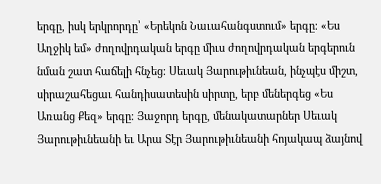երգը, իսկ երկրորդը՝ «Երեկոն Նաւահանգստում» երգը։ «Ես Աղջիկ եմ» ժողովրդական երգը միւս ժողովրդական երգերուն նման շատ հաճելի հնչեց։ Սեւակ Յարութիւնեան, ինչպէս միշտ, սիրաշահեցաւ հանդիսատեսին սիրտը, երբ մեներգեց «Ես Առանց Քեզ» երգը։ Յաջորդ երգը, մենակատարներ Սեւակ Յարութիւնեանի եւ Արա Տէր Յարութիւնեանի հոյակապ ձայնով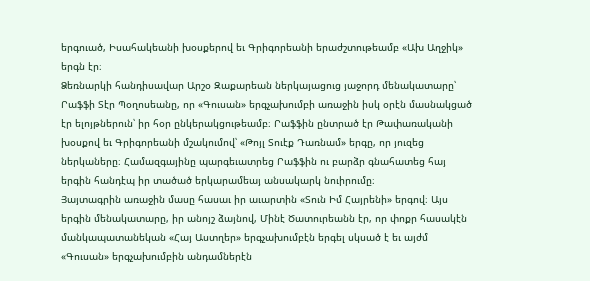երգուած, Իսահակեանի խօսքերով եւ Գրիգորեանի երաժշտութեամբ «Ախ Աղջիկ» երգն էր։
Ձեռնարկի հանդիսավար Արշօ Զաքարեան ներկայացուց յաջորդ մենակատարը՝ Րաֆֆի Տէր Պօղոսեանը, որ «Գուսան» երգչախումբի առաջին իսկ օրէն մասնակցած էր ելոյթներուն՝ իր հօր ընկերակցութեամբ։ Րաֆֆին ընտրած էր Թափառականի խօսքով եւ Գրիգորեանի մշակումով՝ «Թոյլ Տուէք Դառնամ» երգը, որ յուզեց ներկաները։ Համազգայինը պարգեւատրեց Րաֆֆին ու բարձր գնահատեց հայ երգին հանդէպ իր տածած երկարամեայ անսակարկ նուիրումը։
Յայտագրին առաջին մասը հասաւ իր աւարտին «Տուն Իմ Հայրենի» երգով։ Այս երգին մենակատարը, իր անոյշ ձայնով, Մինէ Ծատուրեանն էր, որ փոքր հասակէն մանկապատանեկան «Հայ Աստղեր» երգչախումբէն երգել սկսած է եւ այժմ «Գուսան» երգչախումբին անդամներէն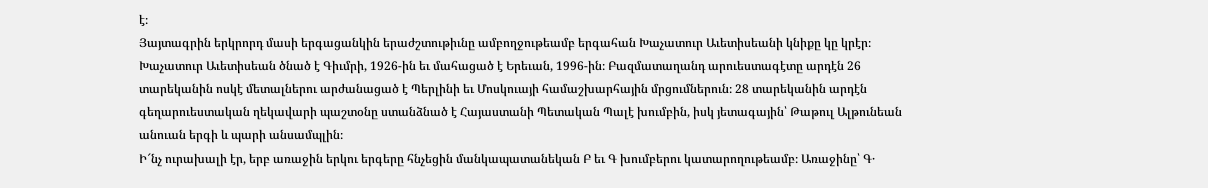է։
Յայտագրին երկրորդ մասի երգացանկին երաժշտութիւնը ամբողջութեամբ երգահան Խաչատուր Աւետիսեանի կնիքը կը կրէր։ Խաչատուր Աւետիսեան ծնած է Գիւմրի, 1926-ին եւ մահացած է Երեւան, 1996-ին։ Բազմատաղանդ արուեստագէտը արդէն 26 տարեկանին ոսկէ մետալներու արժանացած է Պերլինի եւ Մոսկուայի համաշխարհային մրցումներուն։ 28 տարեկանին արդէն գեղարուեստական ղեկավարի պաշտօնը ստանձնած է Հայաստանի Պետական Պալէ խումբին, իսկ յետագային՝ Թաթուլ Ալթունեան անուան երգի և պարի անսամպլին։
Ի՜նչ ուրախալի էր, երբ առաջին երկու երգերը հնչեցին մանկապատանեկան Բ եւ Գ խումբերու կատարողութեամբ։ Առաջինը՝ Գ․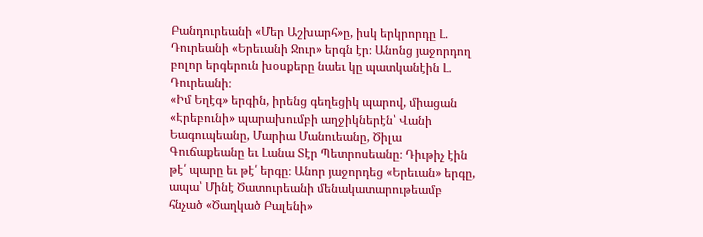Բանդուրեանի «Մեր Աշխարհ»ը, իսկ երկրորդը Լ․ Դուրեանի «Երեւանի Ջուր» երգն էր։ Անոնց յաջորդող բոլոր երգերուն խօսքերը նաեւ կը պատկանէին Լ․ Դուրեանի։
«Իմ Եղէգ» երգին, իրենց գեղեցիկ պարով, միացան «Էրեբունի» պարախումբի աղջիկներէն՝ Վանի Եագուպեանը, Մարիա Մանուեանը, Ծիլա Գուճաքեանը եւ Լանա Տէր Պետրոսեանը։ Դիւթիչ էին թէ՛ պարը եւ թէ՛ երգը։ Անոր յաջորդեց «Երեւան» երգը, ապա՝ Մինէ Ծատուրեանի մենակատարութեամբ հնչած «Ծաղկած Բալենի»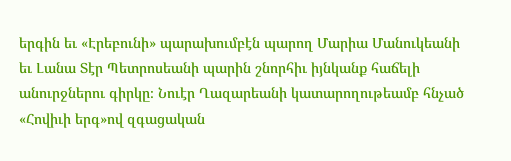երգին եւ «Էրեբունի» պարախումբէն պարող Մարիա Մանուկեանի եւ Լանա Տէր Պետրոսեանի պարին շնորհիւ իյնկանք հաճելի անուրջներու գիրկը։ Նուէր Ղազարեանի կատարողութեամբ հնչած «Հովիւի երգ»ով զգացական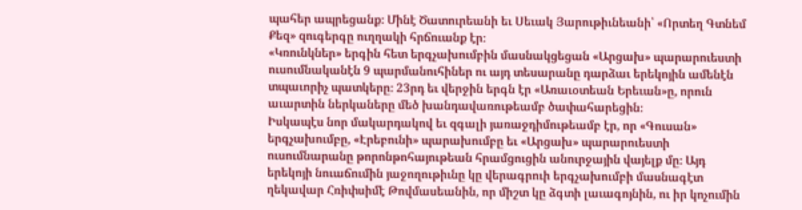պահեր ապրեցանք։ Մինէ Ծատուրեանի եւ Սեւակ Յարութիւնեանի՝ «Որտեղ Գտնեմ Քեզ» զուգերգը ուղղակի հրճուանք էր։
«Կռունկներ» երգին հետ երգչախումբին մասնակցեցան «Արցախ» պարարուեստի ուսումնականէն 9 պարմանուհիներ ու այդ տեսարանը դարձաւ երեկոյին ամենէն տպաւորիչ պատկերը։ 23րդ եւ վերջին երգն էր «Առաւօտեան Երեւան»ը, որուն աւարտին ներկաները մեծ խանդավառութեամբ ծափահարեցին։
Իսկապէս նոր մակարդակով եւ զգալի յառաջդիմութեամբ էր, որ «Գուսան» երգչախումբը, «Էրեբունի» պարախումբը եւ «Արցախ» պարարուեստի ուսումնարանը թորոնթոհայութեան հրամցուցին անուրջային վայելք մը։ Այդ երեկոյի նուաճումին յաջողութիւնը կը վերագրուի երգչախումբի մասնագէտ ղեկավար Հռիփսիմէ Թովմասեանին, որ միշտ կը ձգտի լաւագոյնին, ու իր կոչումին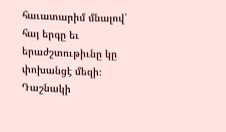հաւատարիմ մնալով՝ հայ երգը եւ երաժշտութիւնը կը փոխանցէ մեզի։ Դաշնակի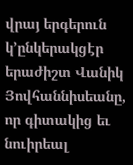վրայ երգերուն կ’ընկերակցէր երաժիշտ Վանիկ Յովհաննիսեանը, որ գիտակից եւ նուիրեալ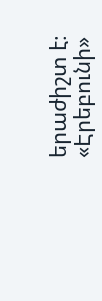երաժիշտ է։ «Էրեբունի»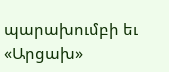պարախումբի եւ «Արցախ»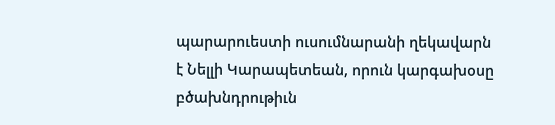պարարուեստի ուսումնարանի ղեկավարն է Նելլի Կարապետեան, որուն կարգախօսը բծախնդրութիւն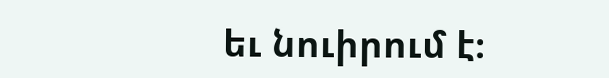եւ նուիրում է։